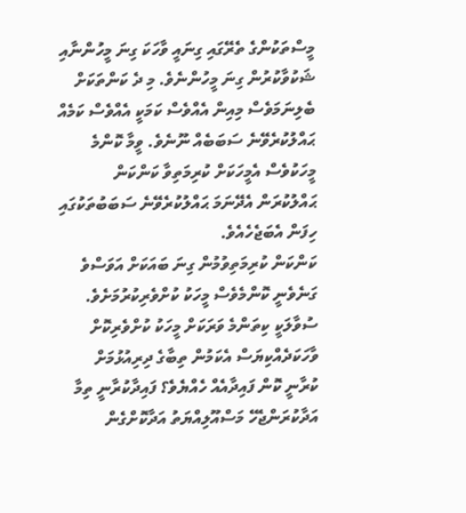މީސްތަކުންގެ ތެރޭގައި ގިނައީ ވާހަކަ ގިނަ މީހުންނާއި ޝަކުވާކުރުން ގިނަ މީހުންނެވެ. މި ދެ ކަންތަކަށް ބެލިނަމަވެސް މިއިން އެއްވެސް ކަމަކީ އެއްވެސް ކަމެއް ޙައްލުކުރެވޭނެ ސަބަބެއް ނޫނެވެ. ވީމާ ކޮންމެ މީހަކުވެސް އެމީހަކަށް ކުރިމަތިވާ ކަންކަން ޙައްލުކުރަން އެދޭނަމަ ޙައްލުކުރެވޭނެ ސަބަބުތަކުގައި ހިފަން އެބަޖެހެއެވެ.
ކަންކަން ކުރިމަތިވުމުން ގިނަ ބައަކަށް އަވަސްވެ ގަނެވެނީ ކޮންމެވެސް މީހަކު ކުށްވެރިކުރުމަށެވެ. ސުވާލަކީ ކިތަންމެ ވަރަކަށް މީހަކު ކުށްވެރިކޮށް ވާހަކަދެއްކިޔަސް އެކަމުން ތިބާގެ ދިރިއުޅުމަށް ކުރާނީ ކޮން ފައިދާއެއް ހެއްޔެވެ؟ ފައިދާކުރާނީ ތިމާ އަދާކުރަންޖެހޭ މަސްއޫލިއްޔަތު އަދާކޮށްގެން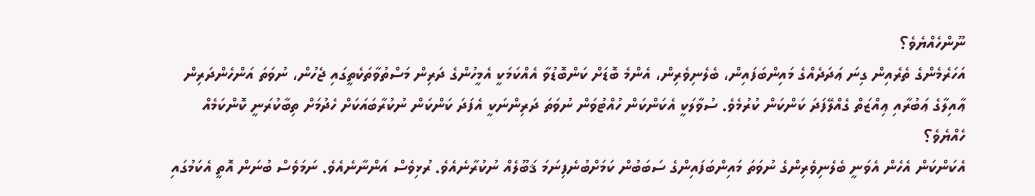ނޫންހެއްޔެވެ؟
އަހަރެމެންގެ ތެރެއިން ގިނަ ޢަދަދެއްގެ މައިންބަފައިން، ބެލެނިވެރިން، އެންމެ ބޮޑަށް ކަންބޮޑުވާ އެއްކަމަކީ އެމީހުންގެ ދަރިން މަސްތުވާތަކެތީގައި ޖެހުން، ނުވަތަ އަންހެންދަރިން ޢާއިލާގެ ޢަބުރާއި ޢިއްޒަތް ގެއްލޭފަދަ ކަންކަން ކުރުމެވެ. ސުވާލަކީ އެކަންކަން ހުއްޓުވަން ނުވަތަ ދަރިންނަކީ އެފަދަ ކަންކަން ނުކުރާބައަކަށް ހެދުމަށް ތިބާކުރަނީ ކޮންކަމެއް ހެއްޔެވެ؟
އެކަންކަން އެހެން އެވަނީ ބެލެނިވެރިންގެ ނުވަތަ މައިންބަފައިންގެ ސަބަބުން ކަމަށްބުނެފިނަމަ ޤަބޫލެއް ނުކުރާނެއެވެ. ރުޅިވެސް އަންނާނެއެވެ. ނަމަވެސް ބުނަން އޮތީ އެކަމުގައި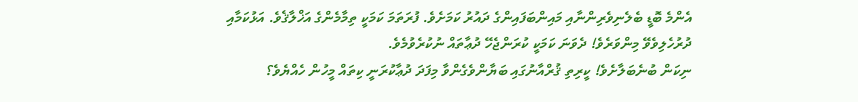އެންމެ ބޮޑީ ބެލެނިވެރިންނާއި މައިންބަފައިންގެ ދައުރު ކަމަށެވެ. ފުރަތަމަ ކަމަކީ ތިމާމެންގެ އަޚްލާޤެވެ. އަޅުކަމާއި ދުރުހެލިވެވޭ މިންވަރެވެ! ދެވަނަ ކަމަކީ ކުރަންޖެހޭ ދުޢާތައް ނުކުރެވުމެވެ.
ނިކަން ބުނެބަލާށެވެ! ކީރިތި ޤުރްއާނުގައި ބަޔާންވެގެންވާ މިފަދަ ދުޢާކުރަނީ ކިތައް މީހުން ހެއްޔެވެ؟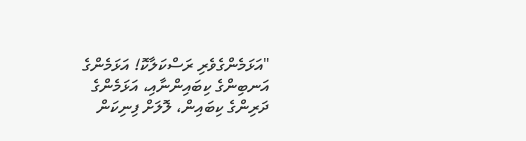"އަޅަމެންގެވެރި ރަސްކަލާކޮ! އަޅަމެންގެ އަނބިންގެ ކިބައިންނާއި، އަޅަމެންގެ ދަރިންގެ ކިބައިން، ލޮލަށް ފިނިކަން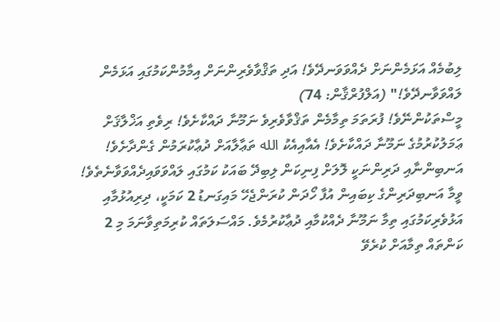ލިބުމެއް އަޅަމެންނަށް ދެއްވަވަނދޭވެ! އަދި ތަޤްވާވެރިންނަށް އިމާމުންކަމުގައި އަޅަމެން ލައްވަވާނދޭވެ!" (އަލްފުރްޤާން: 74)
މީސްތަކުންނޭވެ! ފުރަތަމަ ތިމާމެން ތަޤްވާވެރިވެ ނަމޫނާ ދައްކާށެވެ! ރިވެތި އަޚްލާޤަށް ޢަމަލުކުރުމުގެ ނަމޫނާ ދައްކާށެވެ! އެއާއިއެކު الله ތަޢާލާއަށް ދުޢާކުރަމުން ގެންދާށެވެ! އަނބިންނާއި ދަރިންނަކީ ލޮލަށް ފިނިކަން ލިބިދޭ ބައަކު ކަމުގައި ލައްވަވައިދެއްވަވާނެތެވެ!
ވީމާ އަނބިދަރިންގެ ކިބައިން އުފާ ހޯދަން ކުރަންޖެހޭ މައިގަނޑު 2 ކަމަކީ، ދިރިއުޅުމާއި އަޅުވެރިކަމުގައި ތިމާ ނަމޫނާ ދެއްކުމާއި ދުޢާކުރުމެވެ. މައްސަލަތައް ކުރިމަތިވާނަމަ މި 2 ކަންތައް ތިމާއަށް ކުރެވޭ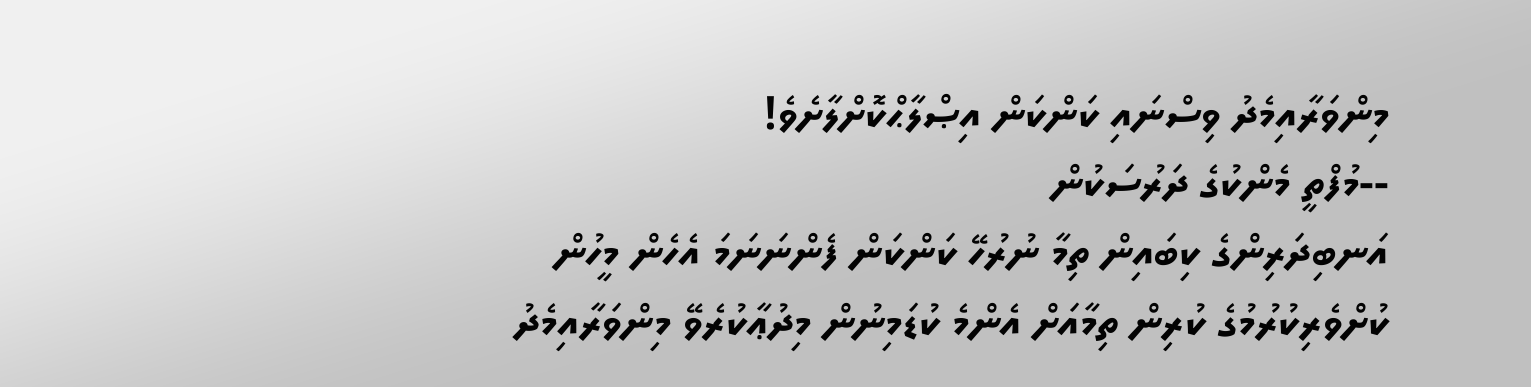މިންވަރާއިމެދު ވިސްނައި ކަންކަން އިޞްލާޙްކޮށްލާށެވެ!
--މުފްތީ މެންކުގެ ދަރުސަކުން
އަނބިދަރިންގެ ކިބައިން ތިމާ ނުރުހޭ ކަންކަން ފެންނަނަމަ އެހެން މީހުން ކުށްވެރިކުރުމުގެ ކުރިން ތިމާއަށް އެންމެ ކުޑަމިނުން މިދުޢާކުރެވޭ މިންވަރާއިމެދު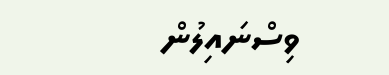ވިސްނައިލުން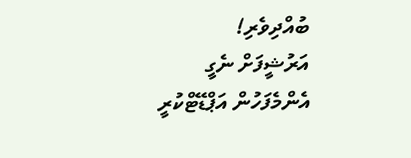ބުއްދިވެރި!
އަރުޝީފަށް ނެގީ
އެންމެފަހުން އަޕްޑޭޓްކުރީ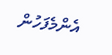އެންމެފަހުން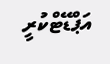އަޕްޑޭޓްކުރީ